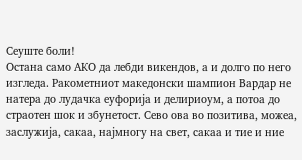Сеуште боли!
Остана само АКО да лебди викендов, а и долго по него изгледа. Ракометниот македонски шампион Вардар не натера до лудачка еуфорија и делириоум, а потоа до страотен шок и збунетост. Сево ова во позитива, можеа, заслужија, сакаа, најмногу на свет, сакаа и тие и ние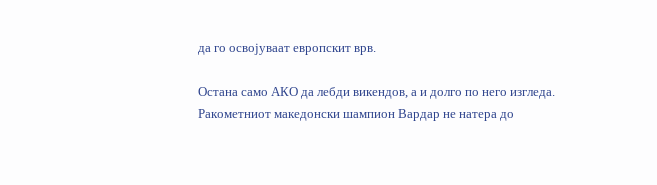да го освојуваат европскит врв.

Остана само АКО да лебди викендов, а и долго по него изгледа. Ракометниот македонски шампион Вардар не натера до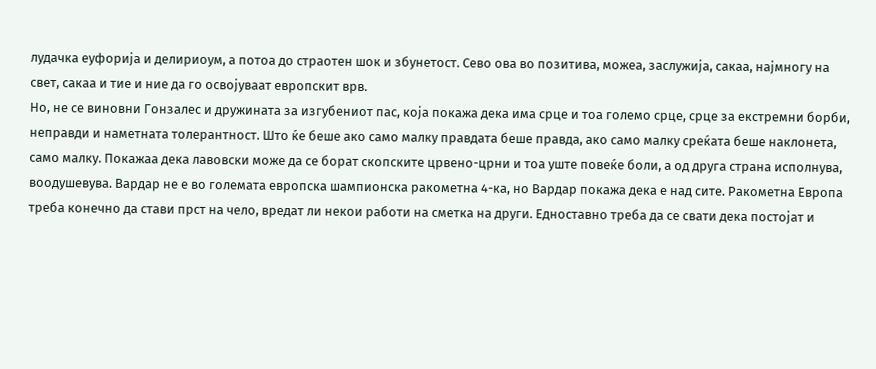лудачка еуфорија и делириоум, а потоа до страотен шок и збунетост. Сево ова во позитива, можеа, заслужија, сакаа, најмногу на свет, сакаа и тие и ние да го освојуваат европскит врв.
Но, не се виновни Гонзалес и дружината за изгубениот пас, која покажа дека има срце и тоа големо срце, срце за екстремни борби, неправди и наметната толерантност. Што ќе беше ако само малку правдата беше правда, ако само малку среќата беше наклонета, само малку. Покажаа дека лавовски може да се борат скопските црвено-црни и тоа уште повеќе боли, а од друга страна исполнува, воодушевува. Вардар не е во големата европска шампионска ракометна 4-ка, но Вардар покажа дека е над сите. Ракометна Европа треба конечно да стави прст на чело, вредат ли некои работи на сметка на други. Едноставно треба да се свати дека постојат и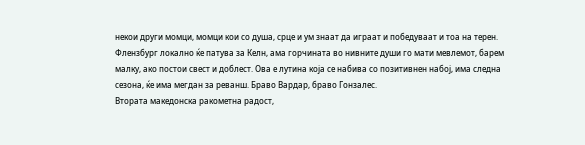некои други момци, момци кои со душа, срце и ум знаат да играат и победуваат и тоа на терен.
Флензбург локално ќе патува за Келн, ама горчината во нивните души го мати мевлемот, барем малку, ако постои свест и доблест. Ова е лутина која се набива со позитивнен набој, има следна сезона, ќе има мегдан за реванш. Браво Вардар, браво Гонзалес.
Втората македонска ракометна радост,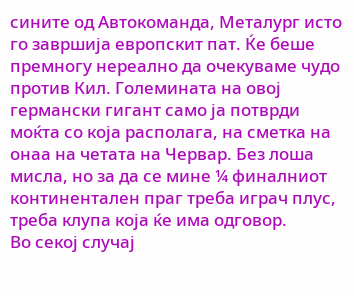сините од Автокоманда, Металург исто го завршија европскит пат. Ќе беше премногу нереално да очекуваме чудо против Кил. Големината на овој германски гигант само ја потврди моќта со која располага, на сметка на онаа на четата на Червар. Без лоша мисла, но за да се мине ¼ финалниот континентален праг треба играч плус, треба клупа која ќе има одговор.
Во секој случај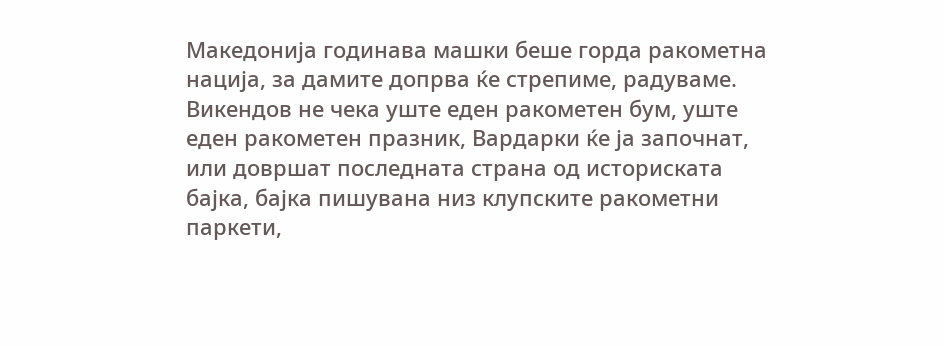Македонија годинава машки беше горда ракометна нација, за дамите допрва ќе стрепиме, радуваме. Викендов не чека уште еден ракометен бум, уште еден ракометен празник, Вардарки ќе ја започнат, или довршат последната страна од историската бајка, бајка пишувана низ клупските ракометни паркети,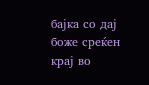бајка со дај боже среќен крај во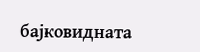бајковидната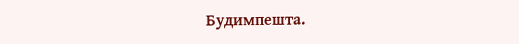Будимпешта.